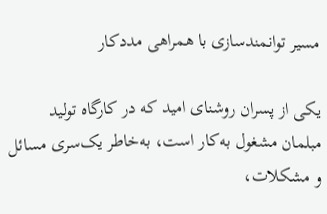مسیر توانمندسازی با همراهی مددکار

یکی از پسران روشنای امید که در کارگاه تولید مبلمان مشغول به‌کار است، به‌خاطر یک‌سری مسائل و مشکلات،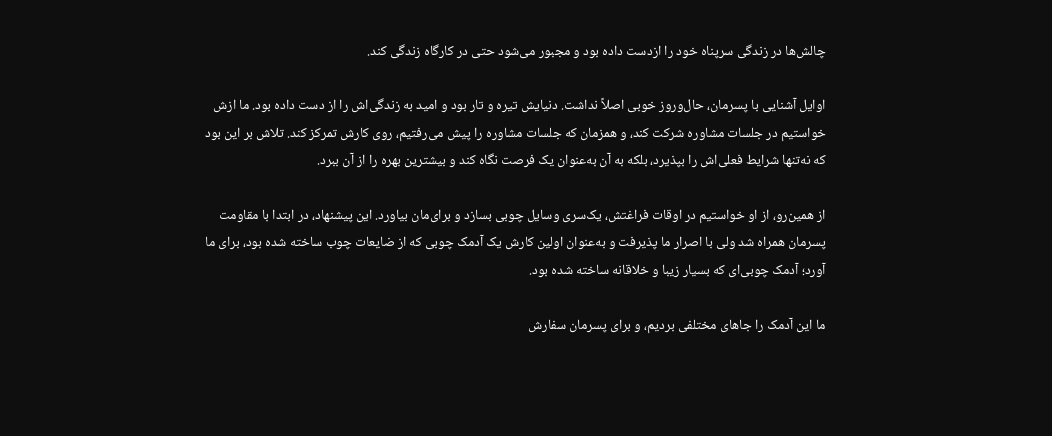چالش‌ها در زندگی سرپناه خود را ازدست داده بود و مجبور می‌شود حتی در کارگاه زندگی کند.

اوایل آشنایی با پسرمان، حال‌وروز خوبی اصلاً نداشت. دنیایش تیره و تار بود و امید به زندگی‌اش را از دست داده بود. ما ازش خواستیم در جلسات مشاوره شرکت کند، و همزمان که جلسات مشاوره را پیش می‌رفتیم، روی کارش تمرکز کند. تلاش بر این بود که نه‌تنها شرایط فعلی‌اش را بپذیرد، بلکه به آن به‌عنوان یک فرصت نگاه کند و بیشترین بهره را از آن ببرد.

از همین‌رو، از او خواستیم در اوقات فراغتش، یک‌سری وسایل چوبی بسازد و برای‌مان بیاورد. این پیشنهاد، در ابتدا با مقاومت پسرمان همراه شد ولی با اصرار ما پذیرفت و به‌عنوان اولین‌ کارش یک آدمک چوبی که از ضایعات چوب ساخته شده بود، برای ما آورد؛ آدمک چوبی‌ای که بسیار زیبا و خلاقانه ساخته شده بود.

ما این آدمک را جاهای مختلفی بردیم، و برای پسرمان سفارش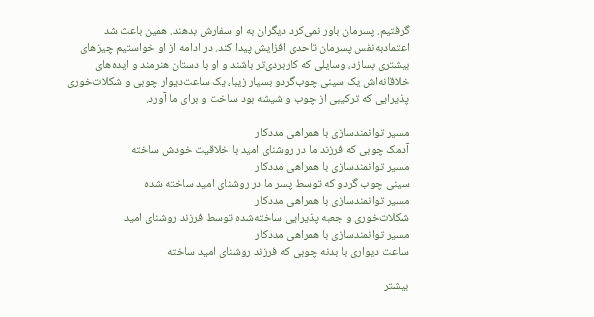گرفتیم. پسرمان باور نمی‌کرد دیگران به او سفارش بدهند. همین باعث شد اعتمادبه‌نفس پسرمان تاحدی افزایش پیدا کند. در ادامه از او خواستیم چیزهای بیشتری بسازد، وسایلی که کاربردی‌تر باشند و او با دستان هنرمند و ایده‌های خلاقانه‌اش یک سینی چوب‌گردو بسیار زیبا، یک ساعت‌دیوار چوبی و شکلات‌خوری پذیرایی که ترکیبی از چوب و شیشه بود ساخت و برای ما آورد.

مسیر توانمندسازی با همراهی مددکار
آدمک چوبی که فرزند ما در روشنای امید با خلاقیت خودش ساخته
مسیر توانمندسازی با همراهی مددکار
سینی چوب گردو که توسط پسر ما در روشنای امید ساخته شده
مسیر توانمندسازی با همراهی مددکار
شکلات‌خوری و جعبه پذیرایی ساخته‌شده توسط فرزند روشنای امید
مسیر توانمندسازی با همراهی مددکار
ساعت دیواری با بدنه چوبی که فرزند روشنای امید ساخته

بیشتر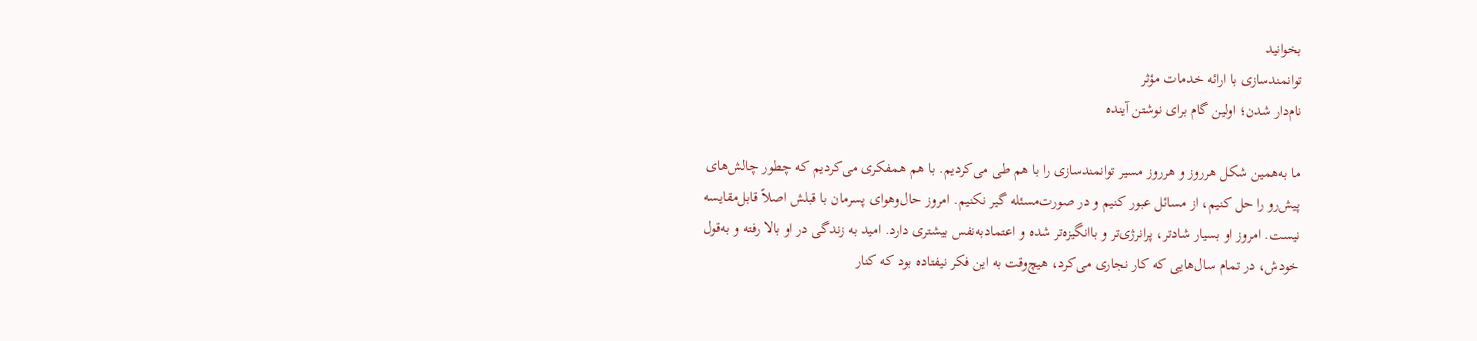بخوانید
توانمندسازی با ارائه خدمات مؤثر
نام‌دار شدن؛ اولین گام برای نوشتن آینده

ما به‌همین شکل هرروز و هرروز مسیر توانمندسازی را با هم طی می‌کردیم. با هم همفکری می‌کردیم که چطور چالش‌های پیش‌رو را حل کنیم، از مسائل عبور کنیم و در صورت‌مسئله گیر نکنیم. امروز حال‌وهوای پسرمان با قبلش اصلاً قابل‌مقایسه نیست. امروز او بسیار شادتر، پرانرژی‌تر و باانگیزه‌تر شده و اعتمادبه‌نفس بیشتری دارد. امید به زندگی در او بالا رفته و به‌قول خودش، در تمام سال‌هایی که کار نجاری می‌کرد، هیچ‌وقت به این فکر نیفتاده بود که کنار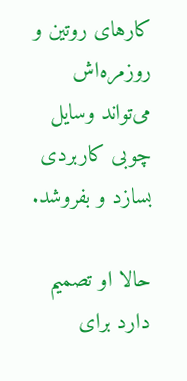کارهای روتین و روزمره‌اش می‌تواند وسایل چوبی کاربردی بسازد و بفروشد.

حالا او تصمیم دارد برای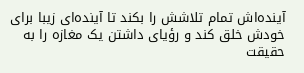آینده‌اش تمام تلاشش را بکند تا آینده‌ای زیبا برای خودش خلق کند و رؤیای داشتن یک مغازه را به حقیقت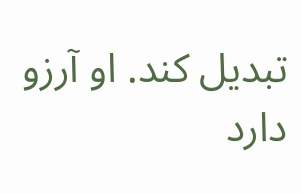تبدیل کند. او آرزو دارد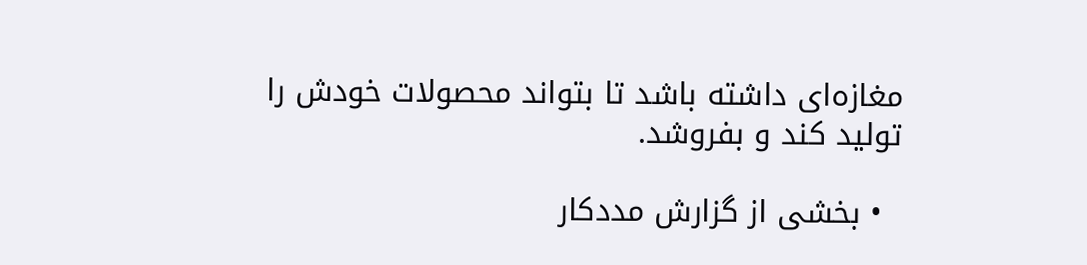مغازه‌ای داشته باشد تا بتواند محصولات خودش را تولید کند و بفروشد.

  • بخشی از گزارش مددکار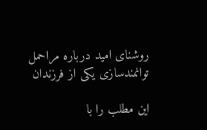روشنای امید درباره مراحمل توانمندسازی یکی از فرزندان

این مطلب را با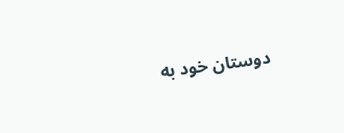دوستان خود به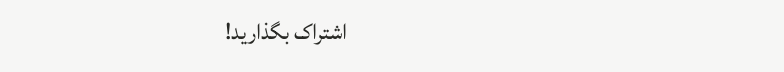اشتراک بگذارید!